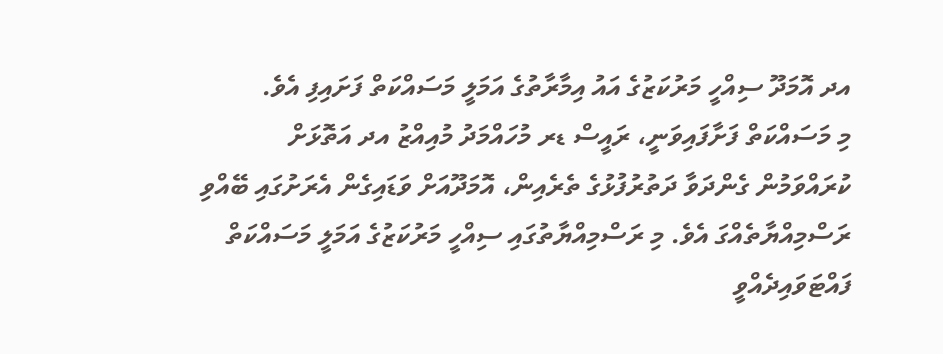އދ އޮމަދޫ ސިއްހީ މަރުކަޒުގެ އައު އިމާރާތުގެ އަމަލީ މަސައްކަތް ފަށައިފި އެވެ.
މި މަސައްކަތް ފަށާފައިވަނީ، ރައީސް ޑރ މުހައްމަދު މުއިއްޒު އދ އަތޮޅަށް ކުރައްވަމުން ގެންދަވާ ދަތުރުފުޅުގެ ތެރެއިން، އޮމަދޫއަށް ވަޑައިގެން އެރަށުގައި ބޭއްވި ރަސްމިއްޔާތެއްގަ އެވެ. މި ރަސްމިއްޔާތުގައި ސިއްހީ މަރުކަޒުގެ އަމަލީ މަސައްކަތް ފައްޓަވައިދެއްވީ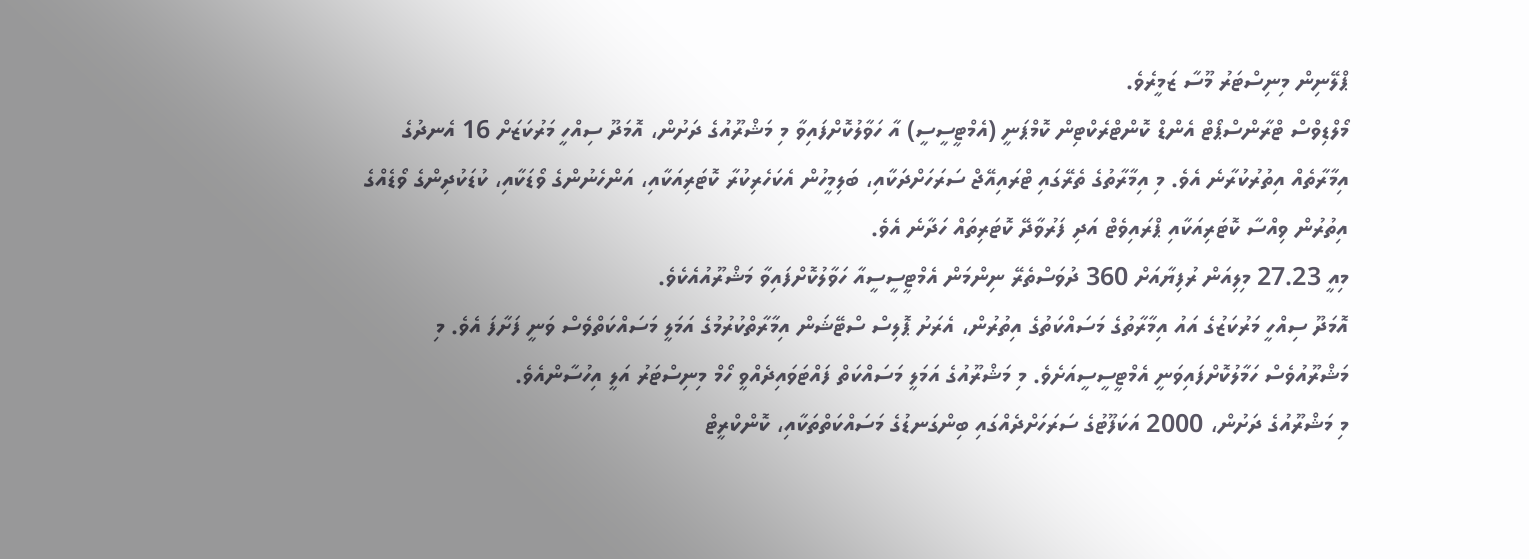ޕްލޭނިން މިނިސްޓަރު މޫސާ ޒަމީރެވެ.
މޯލްޑިވްސް ޓްރާންސްޕޯޓް އެންޑް ކޮންޓްރެކްޓިން ކޮމްޕަނީ (އެމްޓީސީސީ) އާ ހަވާލުކޮށްފައިވާ މި މަޝްރޫއުގެ ދަށުން، އޮމަދޫ ސިއްހީ މަރުކަޒަށް 16 އެނދުގެ އިމާރާތެއް އިތުރުކުރާނެ އެވެ. މި އިމާރާތުގެ ތެރޭގައި ޓްރައިއޭޖް ސަރަހަށްދަކާއި، ބަލިމީހުން އެކަހެރިކުރާ ކޮޓަރިއަކާއި، އަންހެނުންގެ ވޯޑަކާއި، ކުޑަކުދިންގެ ވޯޑެއްގެ އިތުރުން ވިއްސާ ކޮޓަރިއަކާއި ޕްރައިވެޓް އަދި ފަރުވާދޭ ކޮޓަރިތައް ހަދާނެ އެވެ.
މިއީ 27.23 މިލިއަން ރުފިޔާއަށް 360 ދުވަސްތެރޭ ނިންމަން އެމްޓީސީސީއާ ހަވާލުކޮށްފައިވާ މަޝްރޫއުއެކެވެ.
އޮމަދޫ ސިއްހީ މަރުކަޒުގެ އައު އިމާރާތުގެ މަސައްކަތުގެ އިތުރުން، އެރަށު ޕޮލިސް ސްޓޭޝަން އިމާރާތްކުރުމުގެ އަމަލީ މަސައްކަތްވެސް ވަނީ ފަށާފަ އެވެ. މި މަޝްރޫއުވެސް ހަމާލުކޮށްފައިވަނީ އެމްޓީސީސީއަށެވެ. މި މަޝްރޫއުގެ އަމަލީ މަސައްކަތް ފައްޓަވައިދެއްވީ ހޯމް މިނިސްޓަރު އަލީ އިހުސާންއެވެ.
މި މަޝްރޫއުގެ ދަށުން، 2000 އަކަފޫޓުގެ ސަރަހަށްދެއްގައި ބިންގަނޑުގެ މަސައްކަތްތަކާއި، ކޮންކްރީޓް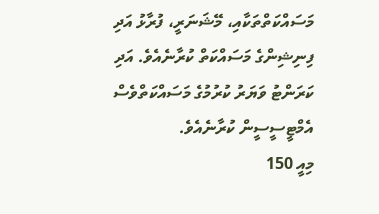މަސައްކަތްތަކާއި، މޭޝަނަރީ، ފުރާޅު އަދި ފިނިޝިންގެ މަސައްކަތް ކުރާނެއެވެ. އަދި ކަރަންޓު ވަޔަރު ކުރުމުގެ މަސައްކަތްވެސް އެމްޓީސީސީން ކުރާނެއެވެ.
މިއީ 150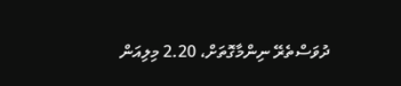ދުވަސްތެރޭ ނިންމާގޮތަށް، 2.20 މިލިއަން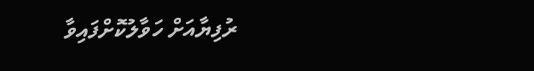ރުފިޔާއަށް ހަވާލުކޮށްފައިވާ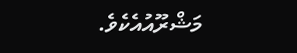މަޝްރޫއުއެކެވެ.